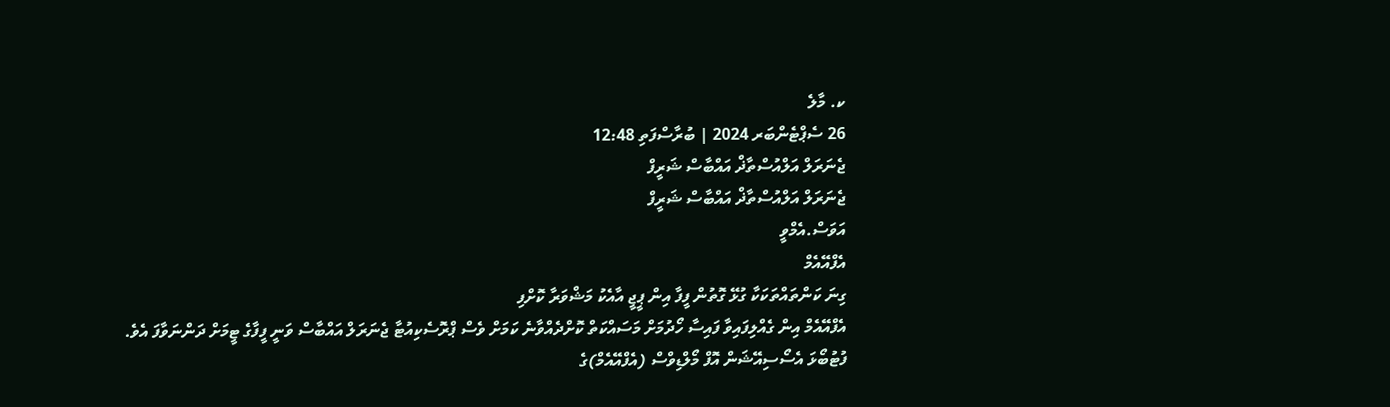ކ. މާލެ
26 ސެޕްޓެންބަރ 2024 | ބުރާސްފަތި 12:48
ޖެނަރަލް އަލްއުސްތާޛް އައްބާސް ޝަރީފް
ޖެނަރަލް އަލްއުސްތާޛް އައްބާސް ޝަރީފް
އަވަސް.އެމްވީ
އެފްއޭއެމް
ގިނަ ކަންތައްތަކަކާ ގުޅޭ ގޮތުން ފީފާ އިން ޕީޖީ އާއެކު މަޝްވަރާ ކޮށްފި
އެފްއޭއެމް އިން ގެއްލިފައިވާ ފައިސާ ހޯދުމަށް މަސައްކަތް ކޮށްދެއްވާނެ ކަމަށް ވެސް ޕްރޮސެކިއުޓާ ޖެނަރަލް އައްބާސް ވަނީ ފީފާގެ ޓީމަށް ދަންނަވާފަ އެވެ.
ފުޓުބޯޅަ އެސޯސިއޭޝަން އޮފް މޯލްޑިވްސް (އެފްއޭއެމް)ގެ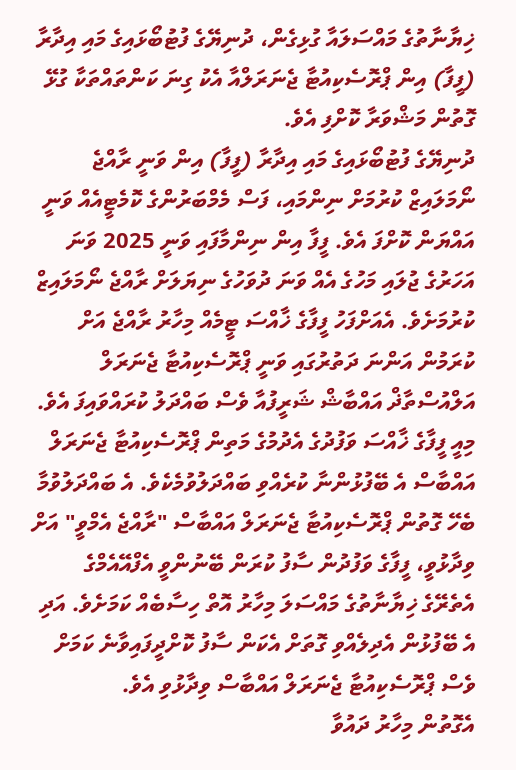ޚިޔާނާތުގެ މައްސަލައާ ގުޅިގެން، ދުނިޔޭގެ ފުޓުބޯޅައިގެ މައި އިދާރާ (ފީފާ) އިން ޕްރޮސެކިއުޓާ ޖެނަރަލްއާ އެކު ގިނަ ކަންތައްތަކާ ގުޅޭ ގޮތުން މަޝްވަރާ ކޮށްފި އެވެ.
ދުނިޔޭގެ ފުޓުބޯޅައިގެ މައި އިދާރާ (ފީފާ) އިން ވަނީ ރާއްޖެ ނޯމަލައިޒް ކުރުމަށް ނިންމައި، ފަސް މެމްބަރުންގެ ކޮމެޓީއެއް ވަނީ އައްޔަން ކޮށްފަ އެވެ. ފީފާ އިން ނިންމާފައި ވަނީ 2025 ވަނަ އަހަރުގެ ޖުލައި މަހުގެ އެއް ވަނަ ދުވަހުގެ ނިޔަލަށް ރާއްޖެ ނޯމަލައިޒް ކުރުމަށެވެ. އެއަށްފަހު ފީފާގެ ޚާއްސަ ޓީމެއް މިހާރު ރާއްޖެ އަށް ކުރަމުން އަންނަ ދަތުރުގައި ވަނީ ޕްރޮސެކިއުޓާ ޖެނަރަލް އަލްއުސްތާޛް އައްބާޝް ޝަރީފުއާ ވެސް ބައްދަލު ކުރައްވައިފަ އެވެ.
މިއީ ފީފާގެ ޚާއްސަ ވަފުދުގެ އެދުމުގެ މަތިން ޕްރޮސެކިއުޓާ ޖެނަރަލް އައްބާސް އެ ބޭފުޅުންނާ ކުރެއްވި ބައްދަލުވުމެކެވެ. އެ ބައްދަލުވުމާ ބެހޭ ގޮތުން ޕްރޮސެކިއުޓާ ޖެނަރަލް އައްބާސް "ރާއްޖެ އެމްވީ" އަށް ވިދާޅުވީ، ފީފާގެ ވަފުދުން ސާފު ކުރަން ބޭނުންވީ އެފްއޭއެމްގެ އެތެރޭގެ ޚިޔާނާތުގެ މައްސަލަ މިހާރު އޮތް ހިސާބެއް ކަމަށެވެ. އަދި އެ ބޭފުޅުން އެދިލެއްވި ގޮތަށް އެކަން ސާފު ކޮށްދީފައިވާނެ ކަމަށް ވެސް ޕްރޮސެކިއުޓާ ޖެނަރަލް އައްބާސް ވިދާޅުވި އެވެ.
އެގޮތުން މިހާރު ދައުވާ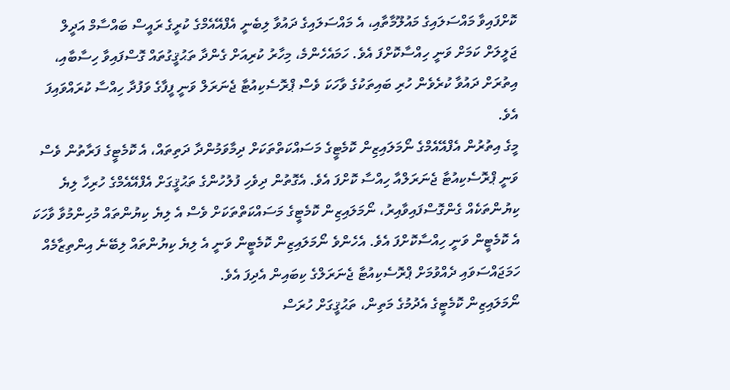ކޮށްފައިވާ މައްސަލައިގެ މައުލޫމާތާއި، އެ މައްސަލައިގެ ދައުވާ ލިބެނީ އެފްއޭއެމްގެ ކުރީގެ ރައީސް ބައްސާމް އަދީލް ޖަލީލަށް ކަމަށް ވަނީ ހިއްސާކޮށްފަ އެވެ. ހަމައެހެންމެ، މިހާރު ކުރިއަށް ގެންދާ ތަޙުޤީގުތައް ގޮސްފައިވާ ހިސާބާއި، އިތުރަށް ދައުވާ ކުރެވެން ހުރި ބައިތަކުގެ ވާހަކަ ވެސް ޕްރޮސެކިއުޓާ ޖެނަރަލް ވަނީ ފީފާގެ ވަފުދާ ހިއްސާ ކުރައްވައިފަ އެވެ.
މީގެ އިތުރުން އެފްއޭއެމްގެ ނޯމަލައިޒިން ކޮމެޓީގެ މަސައްކަތްތަކަށް ދިމާވަމުންދާ ދަތިތައް، އެ ކޮމެޓީގެ ފަރާތުން ވެސް ވަނީ ޕްރޮސެކިއުޓާ ޖެނަރަލްއާ ހިއްސާ ކޮށްފަ އެވެ. އެގޮތުން ދިވެހި ފުލުހުންގެ ތަޙުޤީގަށް އެފްއޭއެމްގެ ހުރިހާ ލިޔެ ކިޔުންތަކެއް ގެންގޮސްފައިވާއިރު، ނޯމަލައިޒިން ކޮމެޓީގެ މަސައްކަތްތަކަށް ވެސް އެ ލިޔެ ކިޔުންތައް މުހިންމުވާ ވާހަކަ އެ ކޮމެޓީން ވަނީ ހިއްސާކޮށްފަ އެވެ. އެހެންވެ ނޯމަލައިޒިން ކޮމެޓީން ވަނީ އެ ލިޔެ ކިޔުންތައް ލިބޭނެ އިންތިޒާމެއް ހަމަޖައްސަވައި ދެއްވުމަށް ޕްރޮސެކިއުޓާ ޖެނަރަލްގެ ކިބައިން އެދިފަ އެވެ.
ނޯމަލައިޒިން ކޮމެޓީގެ އެދުމުގެ މަތިން، ތަޙުޤީގަށް ހުރަސް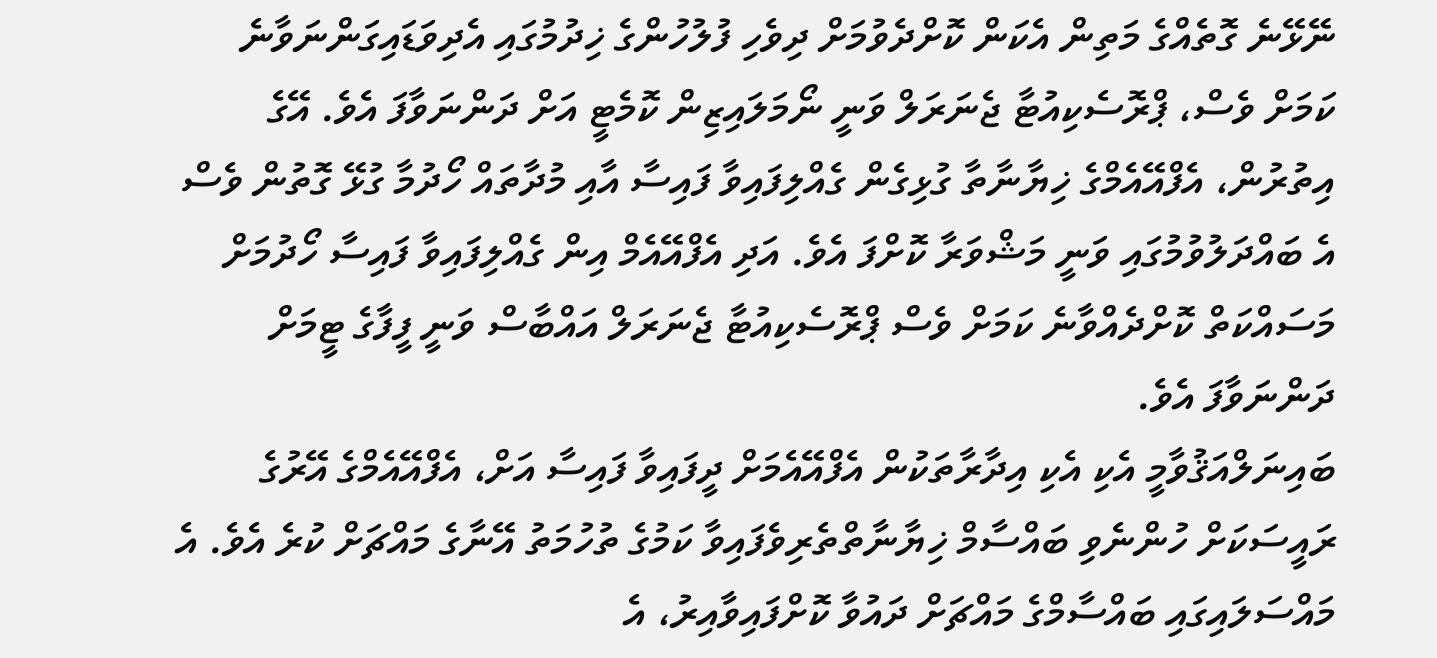ނޭޅޭނެ ގޮތެއްގެ މަތިން އެކަން ކޮށްދެވުމަށް ދިވެހި ފުލުހުންގެ ޚިދުމުގައި އެދިވަޑައިގަންނަވާނެ ކަމަށް ވެސް، ޕްރޮސެކިއުޓާ ޖެނަރަލް ވަނީ ނޯމަލައިޒިން ކޮމެޓީ އަށް ދަންނަވާފަ އެވެ. އޭގެ އިތުރުން، އެފްއޭއެމްގެ ޚިޔާނާތާ ގުޅިގެން ގެއްލިފައިވާ ފައިސާ އާއި މުދާތައް ހޯދުމާ ގުޅޭ ގޮތުން ވެސް އެ ބައްދަލުވުމުގައި ވަނީ މަޝްވަރާ ކޮށްފަ އެވެ. އަދި އެފްއޭއެމް އިން ގެއްލިފައިވާ ފައިސާ ހޯދުމަށް މަސައްކަތް ކޮށްދެއްވާނެ ކަމަށް ވެސް ޕްރޮސެކިއުޓާ ޖެނަރަލް އައްބާސް ވަނީ ފީފާގެ ޓީމަށް ދަންނަވާފަ އެވެ.
ބައިނަލްއަޤުވާމީ އެކި އެކި އިދާރާތަކުން އެފްއޭއެމަށް ދީފައިވާ ފައިސާ އަށް، އެފްއޭއެމްގެ އޭރުގެ ރައީސަކަށް ހުންނެވި ބައްސާމް ޚިޔާނާތްތެރިވެފައިވާ ކަމުގެ ތުހުމަތު އޭނާގެ މައްޗަށް ކުރެ އެވެ. އެ މައްސަލައިގައި ބައްސާމްގެ މައްޗަށް ދައުވާ ކޮށްފައިވާއިރު، އެ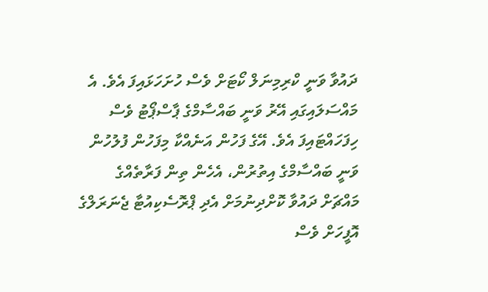ދައުވާ ވަނީ ކްރިމިނަލް ކޯޓަށް ވެސް ހުށަހަޅައިފަ އެވެ. އެ މައްސަލައިގައި އޭރު ވަނީ ބައްސާމްގެ ޕާސްޕޯޓު ވެސް ހިފަހައްޓައިފަ އެވެ. އޭގެ ފަހުން އަނެއްކާ މިފަހުން ފުލުހުން ވަނީ ބައްސާމްގެ އިތުރުން، އެހެން ތިން ފަރާތެއްގެ މައްޗަށް ދައުވާ ކޮށްދިނުމަށް އެދި ޕްރޮސެކިއުޓާ ޖެނަރަލްގެ އޮފީހަށް ވެސް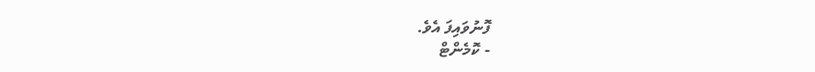ފޮނުވައިފަ އެވެ.
- ކޮމެންޓް